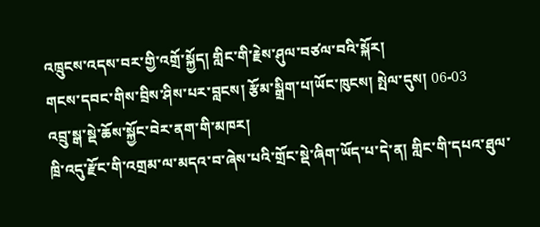འཁྲུངས་འདས་བར་གྱི་འགྲོ་སྐྱོད། གླིང་གི་རྗེས་ཤུལ་བཙལ་བའི་སྐོར།
གངས་དབང་གིས་བྲིས་ཤིས་པར་བླངས། རྩོམ་སྒྲིག་པ།ཡོང་ཁུངས། སྤེལ་དུས། 06-03
འབྲུ་སྒ་སྡེ་ཆོས་སྐྱོང་བེར་ནག་གི་མཁར།
ཁྲི་འདུ་རྫོང་གི་འགྲམ་ལ་མདའ་བ་ཞེས་པའི་གྲོང་སྡེ་ཞིག་ཡོད་པ་དེ་ན། གླིང་གི་དཔའ་ཐུལ་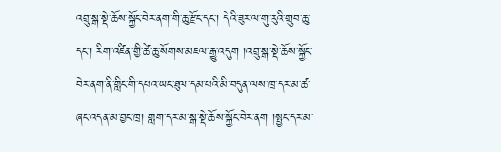འབྲུ་སྒ་སྡེ་ཆོས་སྐྱོང་བེར་ནག་གི་ཆུ་རྫོང་དང་། དེའི་ཟུར་ལ་གུ་རུའི་གྲུབ་ཆུ་དང་། རིག་འཛིན་གྱི་ཚེ་ཆུ་སོགས་མཇལ་རྒྱུ་འདུག །འབྲུ་སྒ་སྡེ་ཆོས་སྐྱོང་བེར་ནག་ནི་གླིང་གི་དཔའ་ཡང་ཐུལ་དམ་པའི་མི་བདུན་ལས་ཁྲ་དར་མ་ཚ་ཞང་འདན་མ་བྱང་ཁྲ། གླག་དར་མ་སྒ་སྡེ་ཆོས་སྐྱོང་བེར་ནག །སྤྱང་དར་མ་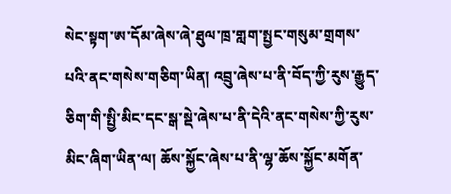སེང་སྟག་ཨ་དོམ་ཞེས་ཞེ་ཐུལ་ཁྲ་གླག་སྤྱང་གསུམ་གྲགས་པའི་ནང་གསེས་གཅིག་ཡིན། འབྲུ་ཞེས་པ་ནི་བོད་ཀྱི་རུས་རྒྱུད་ཅིག་གི་སྤྱི་མིང་དང་སྒ་སྡེ་ཞེས་པ་ནི་དེའི་ནང་གསེས་ཀྱི་རུས་མིང་ཞིག་ཡིན་ལ། ཆོས་སྐྱོང་ཞེས་པ་ནི་ལྷ་ཆོས་སྐྱོང་མགོན་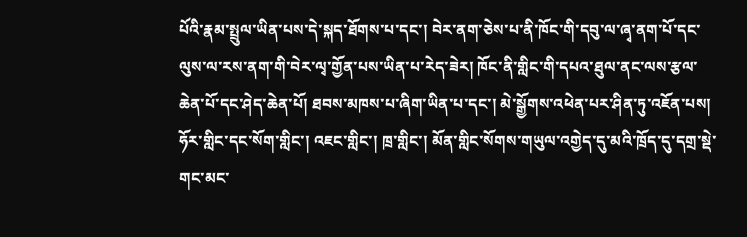པོའི་རྣམ་སྤྲུལ་ཡིན་པས་དེ་སྐད་ཐོགས་པ་དང་། བེར་ནག་ཅེས་པ་ནི་ཁོང་གི་དབུ་ལ་ཞྭ་ནག་པོ་དང་ལུས་ལ་རས་ནག་གི་བེར་ལྭ་གྱོན་པས་ཡིན་པ་རེད་ཟེར། ཁོང་ནི་གླིང་གི་དཔའ་ཐུལ་ནང་ལས་རྩལ་ཆེན་པོ་དང་ཤེད་ཆེན་པོ། ཐབས་མཁས་པ་ཞིག་ཡིན་པ་དང་། མེ་སྒྱོགས་འཕེན་པར་ཤིན་ཏུ་འཇོན་པས། ཧོར་གླིང་དང་སོག་གླིང་། འཇང་གླིང་། ཁྲ་གླིང་། མོན་གླིང་སོགས་གཡུལ་འགྱེད་དུ་མའི་ཁྲོད་དུ་དགྲ་སྡེ་གང་མང་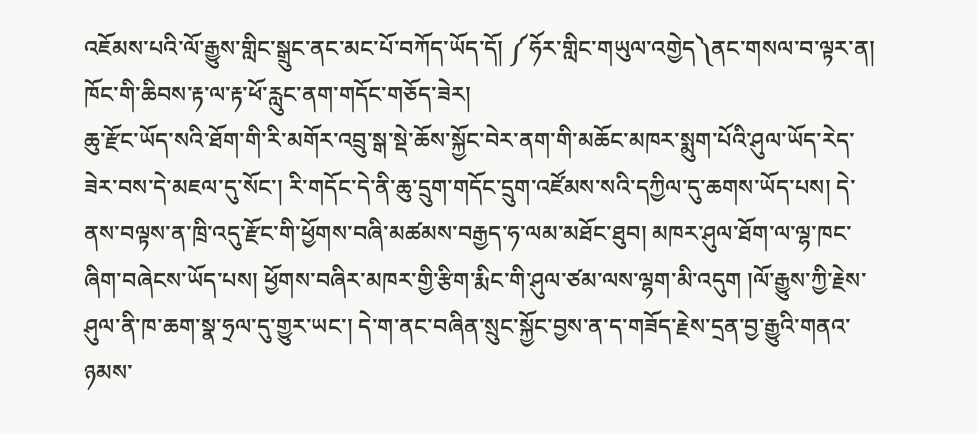འཇོམས་པའི་ལོ་རྒྱུས་གླིང་སྒྲུང་ནང་མང་པོ་བཀོད་ཡོད་དོ། ༼ཧོར་གླིང་གཡུལ་འགྱེད༽ནང་གསལ་བ་ལྟར་ན། ཁོང་གི་ཆིབས་རྟ་ལ་རྟ་ཕོ་རླུང་ནག་གདོང་གཅོད་ཟེར།
ཆུ་རྫོང་ཡོད་སའི་ཐོག་གི་རི་མགོར་འབྲུ་སྒ་སྡེ་ཆོས་སྐྱོང་བེར་ནག་གི་མཆོང་མཁར་སྨུག་པོའི་ཤུལ་ཡོད་རེད་ཟེར་བས་དེ་མཇལ་དུ་སོང་། རི་གདོང་དེ་ནི་ཆུ་དྲུག་གདོང་དྲུག་འཛོམས་སའི་དཀྱིལ་དུ་ཆགས་ཡོད་པས། དེ་ནས་བལྟས་ན་ཁྲི་འདུ་རྫོང་གི་ཕྱོགས་བཞི་མཚམས་བརྒྱད་ཧ་ལམ་མཐོང་ཐུབ། མཁར་ཤུལ་ཐོག་ལ་ལྷ་ཁང་ཞིག་བཞེངས་ཡོད་པས། ཕྱོགས་བཞིར་མཁར་གྱི་རྩིག་རྨིང་གི་ཤུལ་ཙམ་ལས་ལྷག་མི་འདུག །ལོ་རྒྱུས་ཀྱི་རྗེས་ཤུལ་ནི་ཁ་ཆག་སྣ་ཧྲལ་དུ་གྱུར་ཡང་། དེ་ག་ནང་བཞིན་སྲུང་སྐྱོང་བྱས་ན་ད་གཟོད་རྗེས་དྲན་བྱ་རྒྱུའི་གནའ་ཉམས་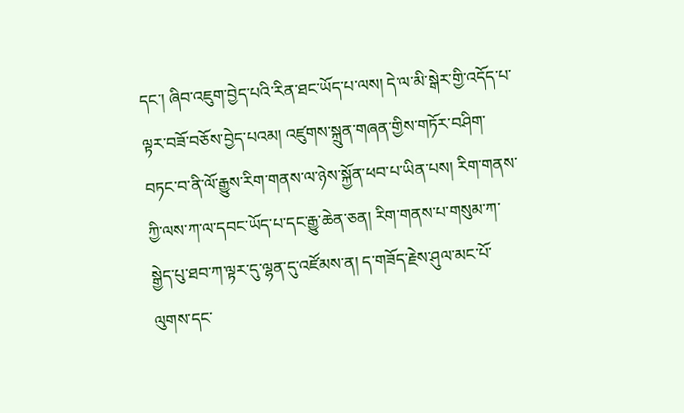དང་། ཞིབ་འཇུག་བྱེད་པའི་རིན་ཐང་ཡོད་པ་ལས། དེ་ལ་མི་སྒེར་གྱི་འདོད་པ་ལྟར་བཟོ་བཅོས་བྱེད་པའམ། འཛུགས་སྐྲུན་གཞན་གྱིས་གཏོར་བཤིག་བཏང་བ་ནི་ལོ་རྒྱུས་རིག་གནས་ལ་ཉེས་སྐྱོན་ཕབ་པ་ཡིན་པས། རིག་གནས་ཀྱི་ལས་ཀ་ལ་དབང་ཡོད་པ་དང་རྒྱུ་ཆེན་ཅན། རིག་གནས་པ་གསུམ་ཀ་སྒྱེད་པུ་ཐབ་ཀ་ལྟར་དུ་ལྷན་དུ་འཛོམས་ན། ད་གཟོད་རྗེས་ཤུལ་མང་པོ་ལུགས་དང་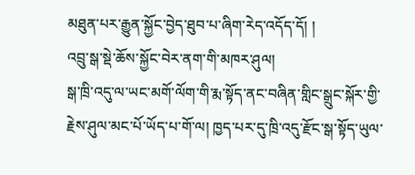མཐུན་པར་རྒྱུན་སྐྱོང་བྱེད་ཐུབ་པ་ཞིག་རེད་འདོད་དོ། །
འབྲུ་སྒ་སྡེ་ཆོས་སྐྱོང་བེར་ནག་གི་མཁར་ཤུལ།
སྒ་ཁྲི་འདུ་ལ་ཡང་མགོ་ལོག་གི་རྨ་སྟོད་ནང་བཞིན་གླིང་སྒྲུང་སྐོར་གྱི་རྗེས་ཤུལ་མང་པོ་ཡོད་པ་གོ་ལ། ཁྱད་པར་དུ་ཁྲི་འདུ་རྫོང་སྒ་སྟོད་ཡུལ་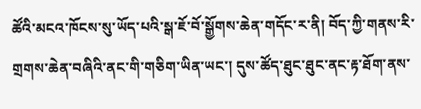ཚོའི་མངའ་ཁོངས་སུ་ཡོད་པའི་སྒ་ཇོ་བོ་སྒྱོགས་ཆེན་གདོང་ར་ནི། བོད་ཀྱི་གནས་རི་གྲགས་ཆེན་བཞིའི་ནང་གི་གཅིག་ཡིན་ཡང་། དུས་ཚོད་ཐུང་ཐུང་ནང་རྟ་ཐོག་ནས་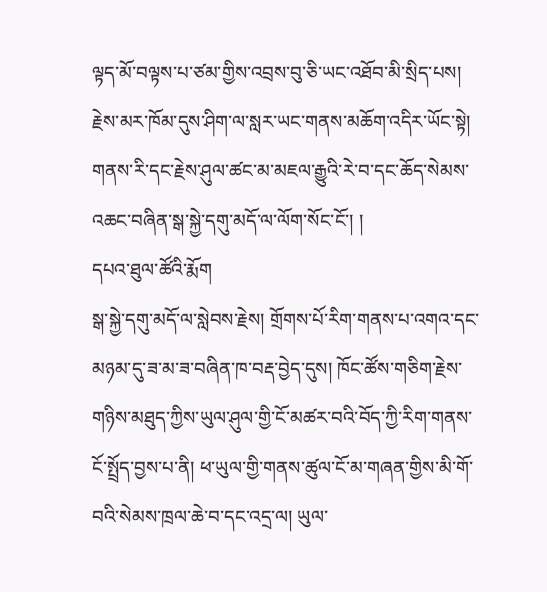ལྟད་མོ་བལྟས་པ་ཙམ་གྱིས་འབྲས་བུ་ཅི་ཡང་འཐོབ་མི་སྲིད་པས། རྗེས་མར་ཁོམ་དུས་ཤིག་ལ་སླར་ཡང་གནས་མཆོག་འདིར་ཡོང་སྟེ། གནས་རི་དང་རྗེས་ཤུལ་ཚང་མ་མཇལ་རྒྱུའི་རེ་བ་དང་ཆོད་སེམས་འཆང་བཞིན་སྒ་སྐྱེ་དགུ་མདོ་ལ་ལོག་སོང་ངོ་། །
དཔའ་ཐུལ་ཚོའི་རྨོག
སྒ་སྐྱེ་དགུ་མདོ་ལ་སླེབས་རྗེས། གྲོགས་པོ་རིག་གནས་པ་འགའ་དང་མཉམ་དུ་ཟ་མ་ཟ་བཞིན་ཁ་བརྡ་བྱེད་དུས། ཁོང་ཚོས་གཅིག་རྗེས་གཉིས་མཐུད་ཀྱིས་ཡུལ་ཤུལ་གྱི་ངོ་མཚར་བའི་བོད་ཀྱི་རིག་གནས་ངོ་སྤྲོད་བྱས་པ་ནི། ཕ་ཡུལ་གྱི་གནས་ཚུལ་ངོ་མ་གཞན་གྱིས་མི་གོ་བའི་སེམས་ཁྲལ་ཆེ་བ་དང་འདྲ་ལ། ཡུལ་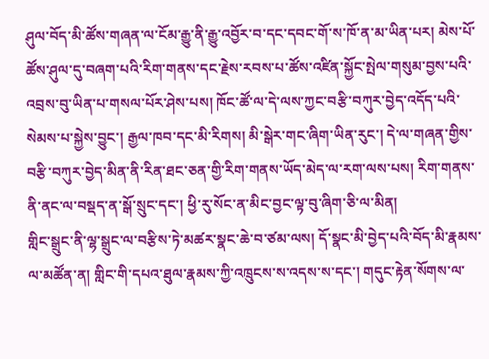ཤུལ་བོད་མི་ཚོས་གཞན་ལ་ངོམ་རྒྱུ་ནི་རྒྱུ་འབྱོར་བ་དང་དབང་གོ་ས་ཁོ་ན་མ་ཡིན་པར། མེས་པོ་ཚོས་ཤུལ་དུ་བཞག་པའི་རིག་གནས་དང་རྗེས་རབས་པ་ཚོས་འཛིན་སྐྱོང་སྤེལ་གསུམ་བྱས་པའི་འབྲས་བུ་ཡིན་པ་གསལ་པོར་ཤེས་པས། ཁོང་ཚོ་ལ་དེ་ལས་ཀྱང་བརྩི་བཀུར་བྱེད་འདོད་པའི་སེམས་པ་སྐྱེས་བྱུང་། རྒྱལ་ཁབ་དང་མི་རིགས། མི་སྒེར་གང་ཞིག་ཡིན་རུང་། དེ་ལ་གཞན་གྱིས་བརྩི་བཀུར་བྱེད་མིན་ནི་རིན་ཐང་ཅན་གྱི་རིག་གནས་ཡོད་མེད་ལ་རག་ལས་པས། རིག་གནས་ནི་ནང་ལ་བསྡད་ན་སྒོ་སྲུང་དང་། ཕྱི་རུ་སོང་ན་མིང་བྱང་ལྟ་བུ་ཞིག་ཅི་ལ་མིན།
གླིང་སྒྲུང་ནི་ལྷ་སྒྲུང་ལ་བརྩིས་ཏེ་མཚར་སྣང་ཆེ་བ་ཙམ་ལས། དོ་སྣང་མི་བྱེད་པའི་བོད་མི་རྣམས་ལ་མཚོན་ན། གླིང་གི་དཔའ་ཐུལ་རྣམས་ཀྱི་འཁྲུངས་ས་འདས་ས་དང་། གདུང་རྟེན་སོགས་ལ་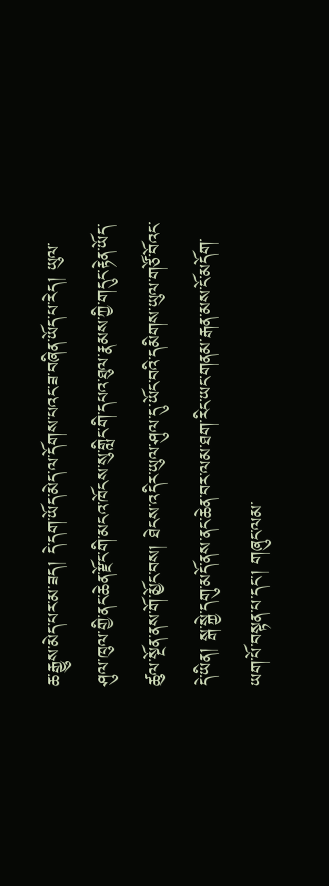ཆ་རྒྱུས་མེད་པར་མ་ཟད། དེ་དག་ཡོད་མེད་ལ་དོགས་པའང་ཟ་བཞིན་ཡོད་པ་རེད། ཡུལ་ཤུལ་ཁུལ་གྱི་ནང་ཆེན་རྫོང་གི་མངའ་ཁོངས་སུ་གླིང་གི་དཔའ་ཐུལ་རྣམས་ཀྱི་གདུང་རྟེན་ཡོད་ཚུལ་སྔོན་ནས་གོ་མྱོང་བས། ཐེངས་འདིར་ཡུལ་ཤུལ་དུ་ཡོང་བའི་དམིགས་ཡུལ་གཙོ་བོའང་དེ་ཡིན། སྒ་སྐྱེ་དགུ་མདོ་ནས་ནང་ཆེན་བར་ལམ་ཐག་རིང་ཡང་གནམ་རྒན་མས་ངོ་མདོག་ཡག་པོ་བསྟན་པ་དང་། གཞུང་ལམ་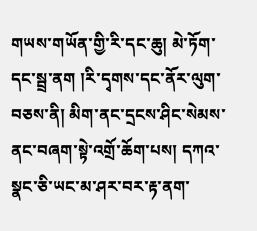གཡས་གཡོན་གྱི་རི་དང་ཆུ། མེ་ཏོག་དང་སྦྲ་ནག །རི་དྭགས་དང་ནོར་ལུག་བཅས་ནི། མིག་ནང་དྲངས་ཤིང་སེམས་ནང་བཞག་སྟེ་འགྲོ་ཆོག་པས། དཀའ་སྣང་ཅི་ཡང་མ་ཤར་བར་རྟ་ནག་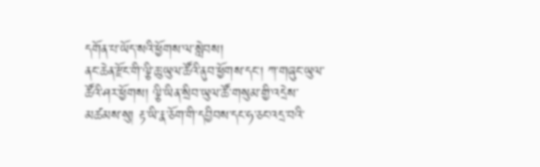དགོན་པ་ཡོད་སའི་ཕྱོགས་ལ་སླེབས།
ནང་ཆེན་རྫོང་གི་ལྕི་ཆུ་ཡུལ་ཚོའི་ནུབ་ཕྱོགས་དང་། ཀ་གཞུང་ཡུལ་ཚོའི་ཤར་ཕྱོགས། ལྕི་ཡིན་སྲིབ་ཡུལ་ཚོ་གསུམ་གྱི་འདྲེས་མཚམས་སུ། རྟ་ཡི་རྣ་ཅོག་གི་དབྱིབས་དང་ཧ་ཅང་འདྲ་བའི་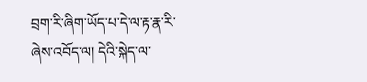བྲག་རི་ཞིག་ཡོད་པ་དེ་ལ་རྟ་རྣ་རི་ཞེས་འབོད་ལ། དེའི་སྐེད་ལ་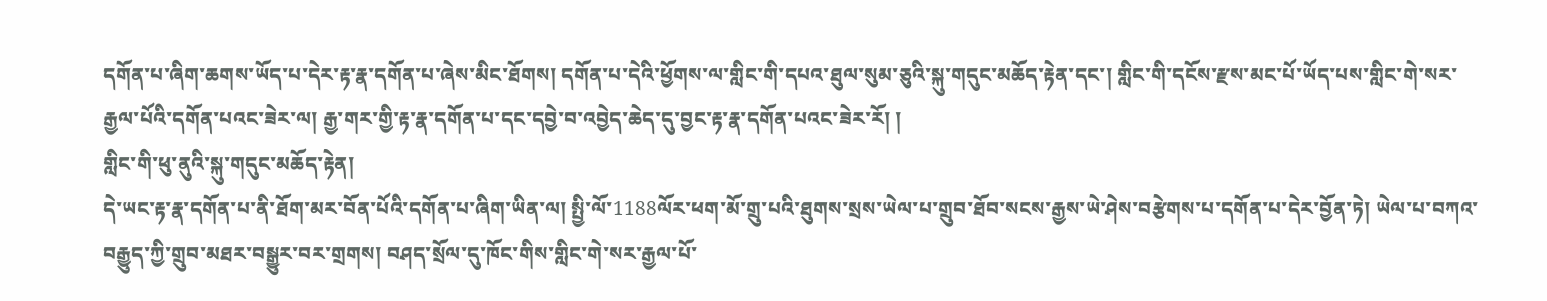དགོན་པ་ཞིག་ཆགས་ཡོད་པ་དེར་རྟ་རྣ་དགོན་པ་ཞེས་མིང་ཐོགས། དགོན་པ་དེའི་ཕྱོགས་ལ་གླིང་གི་དཔའ་ཐུལ་སུམ་ཅུའི་སྐུ་གདུང་མཆོད་རྟེན་དང་། གླིང་གི་དངོས་རྫས་མང་པོ་ཡོད་པས་གླིང་གེ་སར་རྒྱལ་པོའི་དགོན་པའང་ཟེར་ལ། རྒྱ་གར་གྱི་རྟ་རྣ་དགོན་པ་དང་དབྱེ་བ་འབྱེད་ཆེད་དུ་བྱང་རྟ་རྣ་དགོན་པའང་ཟེར་རོ། །
གླིང་གི་ཕུ་ནུའི་སྐུ་གདུང་མཆོད་རྟེན།
དེ་ཡང་རྟ་རྣ་དགོན་པ་ནི་ཐོག་མར་བོན་པོའི་དགོན་པ་ཞིག་ཡིན་ལ། སྤྱི་ལོ་1188ལོར་ཕག་མོ་གྲུ་པའི་ཐུགས་སྲས་ཡེལ་པ་གྲུབ་ཐོབ་སངས་རྒྱས་ཡེ་ཤེས་བརྩེགས་པ་དགོན་པ་དེར་བྱོན་ཏེ། ཡེལ་པ་བཀའ་བརྒྱུད་ཀྱི་གྲུབ་མཐར་བསྒྱུར་བར་གྲགས། བཤད་སྲོལ་དུ་ཁོང་གིས་གླིང་གེ་སར་རྒྱལ་པོ་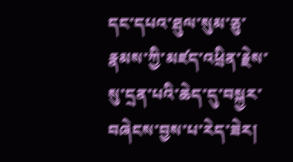དང་དཔའ་ཐུལ་སུམ་ཅུ་རྣམས་ཀྱི་མཛད་འཕྲིན་རྗེས་སུ་དྲན་པའི་ཆེད་དུ་བསྐྱར་བཞེངས་བྱས་པ་རེད་ཟེར།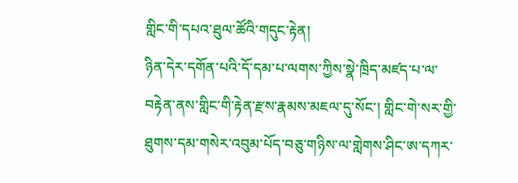གླིང་གི་དཔའ་ཐུལ་ཚོའི་གདུང་རྟེན།
ཉིན་དེར་དགོན་པའི་དོ་དམ་པ་ལགས་ཀྱིས་སྣེ་ཁྲིད་མཛད་པ་ལ་བརྟེན་ནས་གླིང་གི་རྟེན་རྫས་རྣམས་མཇལ་དུ་སོང་། གླིང་གེ་སར་གྱི་ཐུགས་དམ་གསེར་འབུམ་པོད་བཅུ་གཉིས་ལ་གླེགས་ཤིང་ཨ་དཀར་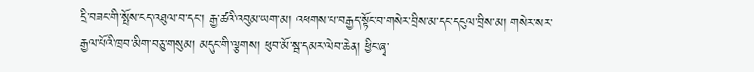དྲི་བཟང་གི་སྤོས་ངད་འཐུལ་བ་དང་། རྒྱ་ཚའི་འབུམ་ཡག་མ། འཕགས་པ་བརྒྱད་སྟོང་བ་གསེར་བྲིས་མ་དང་དངུལ་བྲིས་མ། གསེར་སར་རྒྱལ་པོའི་ཁྲབ་མིག་བཅུ་གསུམ། མདུང་གི་ལྕགས། ཕུབ་མོ་སྦ་དམར་ལེབ་ཆེན། ཕྱིང་ཞྭ་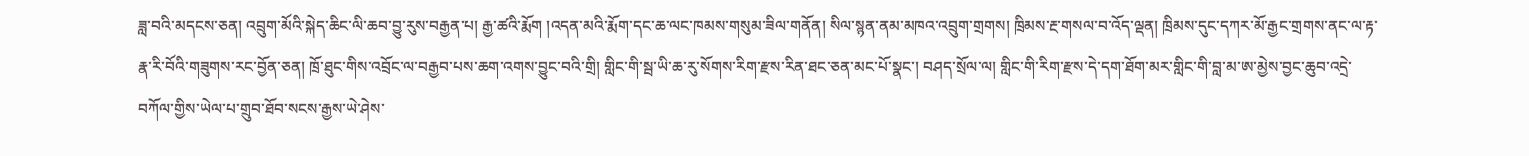ཟླ་བའི་མདངས་ཅན། འབྲུག་མོའི་སྐེད་ཆིང་ལི་ཆབ་བྱུ་རུས་བརྒྱན་པ། རྒྱ་ཚའི་རྨོག །འདན་མའི་རྨོག་དང་ཆ་ལང་ཁམས་གསུམ་ཟིལ་གནོན། སིལ་སྙན་ནམ་མཁའ་འབྲུག་གྲགས། ཁྲིམས་རྔ་གསལ་བ་འོད་ལྡན། ཁྲིམས་དུང་དཀར་མོ་རྒྱང་གྲགས་ནང་ལ་རྟ་རྣ་རི་བོའི་གཟུགས་རང་བྱོན་ཅན། ཁྲོ་ཐུང་གིས་འབྲོང་ལ་བརྒྱབ་པས་ཆག་འགས་བྱུང་བའི་གྲི། གླིང་གི་སྦ་ཡི་ཆ་རུ་སོགས་རིག་རྫས་རིན་ཐང་ཅན་མང་པོ་སྣང་། བཤད་སྲོལ་ལ། གླིང་གི་རིག་རྫས་དེ་དག་ཐོག་མར་གླིང་གི་བླ་མ་ཨ་མྱེས་བྱང་ཆུབ་འདྲེ་བཀོལ་གྱིས་ཡེལ་པ་གྲུབ་ཐོབ་སངས་རྒྱས་ཡེ་ཤེས་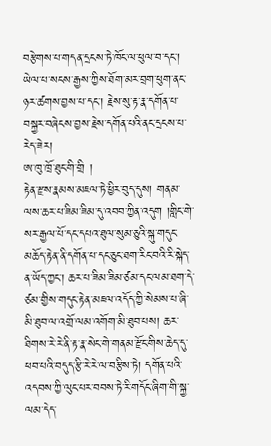བརྩེགས་པ་གདན་དྲངས་ཏེ་ཁོང་ལ་ཕུལ་བ་དང་། ཡེལ་པ་སངས་རྒྱས་ཀྱིས་ཐོག་མར་བྲག་ཕུག་ནང་ཉར་ཚགས་བྱས་པ་དང་། རྗེས་སུ་རྟ་རྣ་དགོན་པ་བསྐྱར་བཞེངས་བྱས་རྗེས་དགོན་པའི་ནང་དྲངས་པ་རེད་ཟེར།
ཨ་ཁུ་ཁྲོ་ཐུང་གི་གྲི །
རྟེན་རྫས་རྣམས་མཇལ་ཏེ་ཕྱིར་བུད་དུས། གནམ་ལས་ཆར་པ་ཟིམ་ཟིམ་དུ་འབབ་ཀྱིན་འདུག །གླིང་གེ་སར་རྒྱལ་པོ་དང་དཔའ་ཐུལ་སུམ་ཅུའི་སྐུ་གདུང་མཆོད་རྟེན་ནི་དགོན་པ་དང་ཅུང་ཐག་རིང་བའི་རི་སྐེད་ན་ཡོད་ཀྱང་། ཆར་པ་ཟིམ་ཟིམ་ཙམ་དང་ལམ་ཐག་དེ་ཙམ་གྱིས་གདུང་རྟེན་མཇལ་འདོད་ཀྱི་སེམས་པ་ཞི་མི་ཐུབ་ལ་འགྲོ་ལམ་འགོག་མི་ཐུབ་པས། ཆར་ཐིགས་རེ་རེ་ནི་རྟ་རྣ་སེང་གེ་གནམ་རྫོང་གིས་ཆེད་དུ་ཕབ་པའི་བདུད་རྩི་རེ་རེ་ལ་བརྩིས་ཏེ། དགོན་པའི་འདབས་ཀྱི་ལུང་པར་བབས་ཏེ་རི་གདོང་ཞིག་གི་སྐྱ་ལམ་དེད་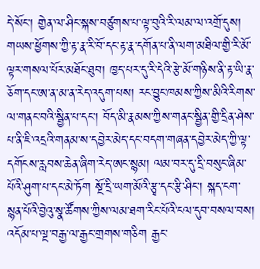དེ་སོང་། གྱེན་ལ་ཤིང་སྐས་བཙུགས་པ་ལྟ་བུའི་རི་ལམ་ལ་འགྲོ་དུས། གཡས་ཕྱོགས་ཀྱི་རྟ་རྣ་རི་བོ་དང་རྟ་རྣ་དགོན་པ་ནི་ལག་མཐིལ་གྱི་རི་མོ་ལྟར་གསལ་པོར་མཐོང་ཐུབ། ཁྱད་པར་དུ་རི་དེའི་རྩེ་མོ་གཉིས་ནི་རྟ་ཡི་རྣ་ཅོག་དང་ཨ་ན་མ་ན་རེད་འདུག་པས། རང་བྱུང་ཁམས་ཀྱིས་མིའི་རིགས་ལ་གནང་བའི་སྦྱིན་པ་དང་། བོད་མི་རྣམས་ཀྱིས་གནང་སྦྱིན་གྱི་དྲིན་ཤེས་པ་ནི་ཇི་འདྲའི་གནམ་ས་དབྱེར་མེད་དང་བདག་གཞན་དབྱེར་མེད་ཀྱི་ལྟ་དགོངས་རླབས་ཆེན་ཞིག་རེད་ཨང་སྙམ། ལམ་བར་དུ་དྲི་བསུང་ཞིམ་པོའི་ཤུག་པ་དང་མེ་ཏོག སྔོ་དྲི་ཡག་མོའི་རྩྭ་དང་རྩི་ཤིང་། སྐད་ངག་སྙན་པོའི་བྱེའུ་སྣ་ཚོགས་ཀྱིས་ལམ་ཐག་རིང་པོའི་ངལ་དུབ་བསལ་བས། འདོམ་པ་ལྔ་བརྒྱ་ལ་རྒྱང་གྲགས་གཅིག རྒྱང་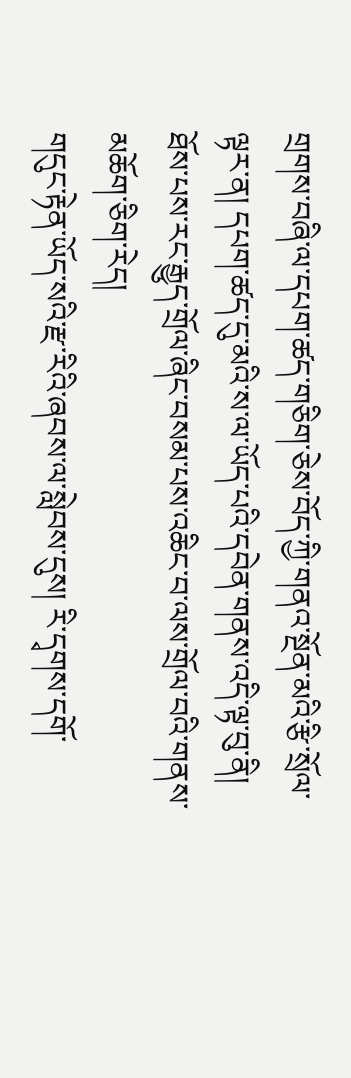གྲགས་བཞི་ལ་དཔག་ཚད་གཅིག་ཅེས་བོད་ཀྱི་གནའ་སྔོན་མའི་རྩི་སྲོལ་ལྟར་ན། དཔག་ཚད་དུ་མའི་ས་ལ་ཡོད་པའི་དབེན་གནས་འདི་ལྟ་བུ་ནི། ཐོས་པས་རང་རྒྱུད་གྲོལ་ཞིང་བསམ་པས་འཆིང་བ་ལས་གྲོལ་བའི་གནས་མཆོག་ཅིག་རེད།
གདུང་རྟེན་ཡོད་སའི་རྫ་རིའི་ཞབས་ལ་སླེབས་དུས། རི་དྭགས་དགོ་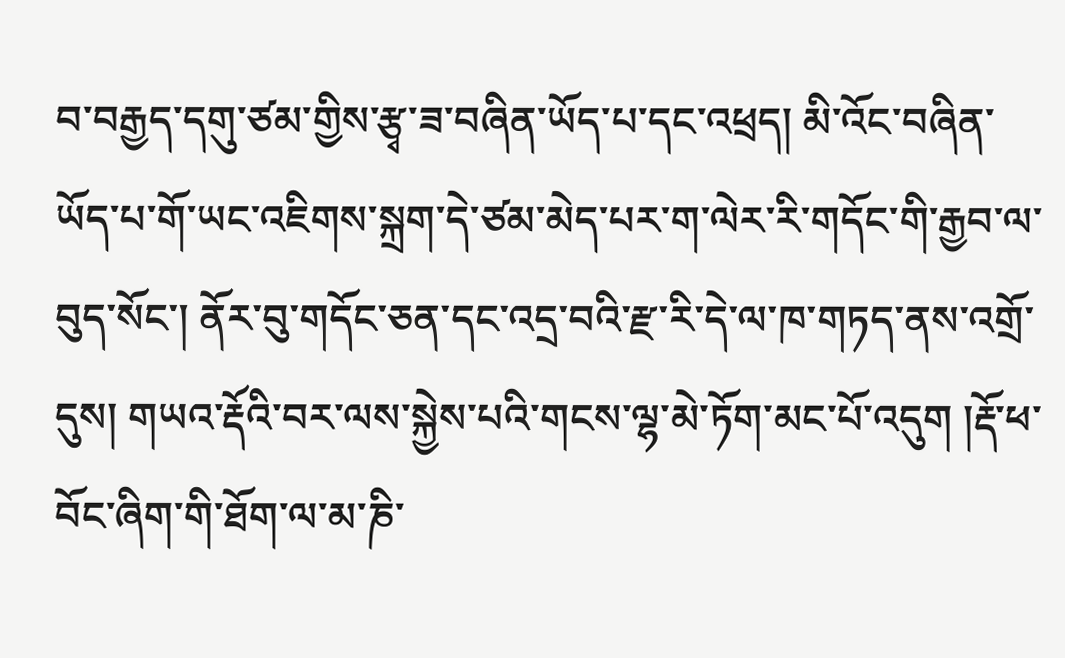བ་བརྒྱད་དགུ་ཙམ་གྱིས་རྩྭ་ཟ་བཞིན་ཡོད་པ་དང་འཕྲད། མི་འོང་བཞིན་ཡོད་པ་གོ་ཡང་འཇིགས་སྐྲག་དེ་ཙམ་མེད་པར་ག་ལེར་རི་གདོང་གི་རྒྱབ་ལ་བུད་སོང་། ནོར་བུ་གདོང་ཅན་དང་འདྲ་བའི་རྫ་རི་དེ་ལ་ཁ་གཏད་ནས་འགྲོ་དུས། གཡའ་རྡོའི་བར་ལས་སྐྱེས་པའི་གངས་ལྷ་མེ་ཏོག་མང་པོ་འདུག །རྡོ་ཕ་བོང་ཞིག་གི་ཐོག་ལ་མ་ཎི་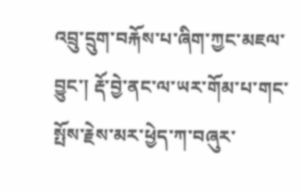འབྲུ་དྲུག་བརྐོས་པ་ཞིག་ཀྱང་མཇལ་བྱུང་། རྡོ་བྱེ་ནང་ལ་ཡར་གོམ་པ་གང་སྤོས་རྗེས་མར་ཕྱེད་ཀ་བཞུར་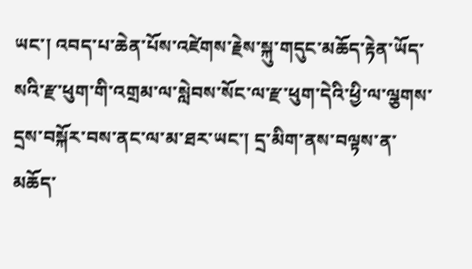ཡང་། འབད་པ་ཆེན་པོས་འཛེགས་རྗེས་སྐུ་གདུང་མཆོད་རྟེན་ཡོད་སའི་རྫ་ཕུག་གི་འགྲམ་ལ་སླེབས་སོང་ལ་རྫ་ཕུག་དེའི་ཕྱི་ལ་ལྕགས་དྲས་བསྐོར་བས་ནང་ལ་མ་ཐར་ཡང་། དྲ་མིག་ནས་བལྟས་ན་མཆོད་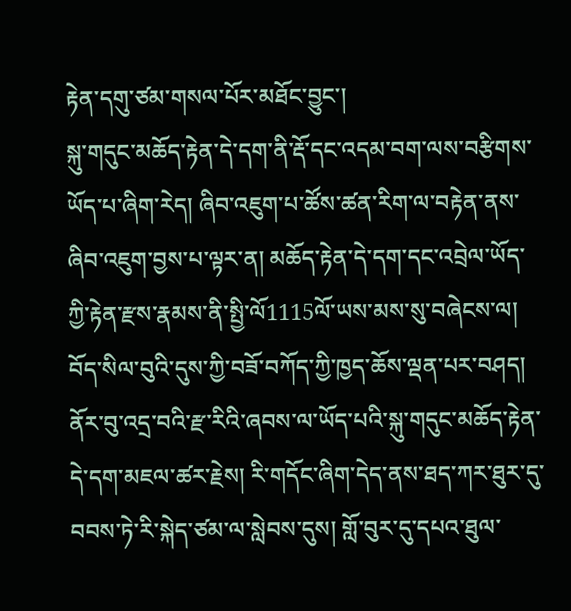རྟེན་དགུ་ཙམ་གསལ་པོར་མཐོང་བྱུང་།
སྐུ་གདུང་མཆོད་རྟེན་དེ་དག་ནི་རྡོ་དང་འདམ་བག་ལས་བརྩིགས་ཡོད་པ་ཞིག་རེད། ཞིབ་འཇུག་པ་ཚོས་ཚན་རིག་ལ་བརྟེན་ནས་ཞིབ་འཇུག་བྱས་པ་ལྟར་ན། མཆོད་རྟེན་དེ་དག་དང་འབྲེལ་ཡོད་ཀྱི་རྟེན་རྫས་རྣམས་ནི་སྤྱི་ལོ1115ལོ་ཡས་མས་སུ་བཞེངས་ལ། བོད་སིལ་བུའི་དུས་ཀྱི་བཟོ་བཀོད་ཀྱི་ཁྱད་ཆོས་ལྡན་པར་བཤད།
ནོར་བུ་འདྲ་བའི་རྫ་རིའི་ཞབས་ལ་ཡོད་པའི་སྐུ་གདུང་མཆོད་རྟེན་དེ་དག་མཇལ་ཚར་རྗེས། རི་གདོང་ཞིག་དེད་ནས་ཐད་ཀར་ཐུར་དུ་བབས་ཏེ་རི་སྐེད་ཙམ་ལ་སླེབས་དུས། གློ་བུར་དུ་དཔའ་ཐུལ་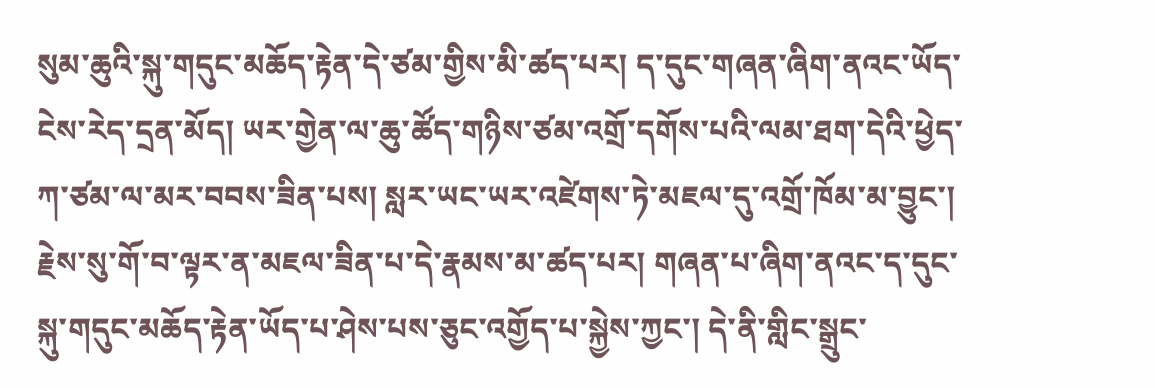སུམ་ཆུའི་སྐུ་གདུང་མཆོད་རྟེན་དེ་ཙམ་གྱིས་མི་ཚད་པར། ད་དུང་གཞན་ཞིག་ནའང་ཡོད་ངེས་རེད་དྲན་མོད། ཡར་གྱེན་ལ་ཆུ་ཚོད་གཉིས་ཙམ་འགྲོ་དགོས་པའི་ལམ་ཐག་དེའི་ཕྱེད་ཀ་ཙམ་ལ་མར་བབས་ཟིན་པས། སླར་ཡང་ཡར་འཛེགས་ཏེ་མཇལ་དུ་འགྲོ་ཁོམ་མ་བྱུང་། རྗེས་སུ་གོ་བ་ལྟར་ན་མཇལ་ཟིན་པ་དེ་རྣམས་མ་ཚད་པར། གཞན་པ་ཞིག་ནའང་ད་དུང་སྐུ་གདུང་མཆོད་རྟེན་ཡོད་པ་ཤེས་པས་ཅུང་འགྱོད་པ་སྐྱེས་ཀྱང་། དེ་ནི་གླིང་སྒྲུང་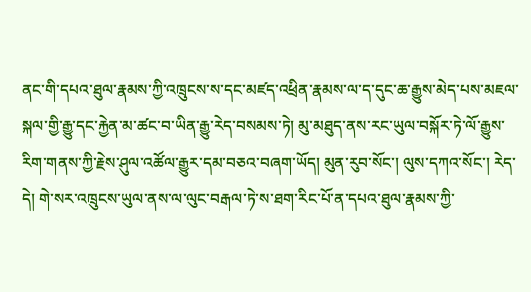ནང་གི་དཔའ་ཐུལ་རྣམས་ཀྱི་འཁྲུངས་ས་དང་མཛད་འཕྲིན་རྣམས་ལ་ད་དུང་ཆ་རྒྱུས་མེད་པས་མཇལ་སྐལ་གྱི་རྒྱུ་དང་རྐྱེན་མ་ཚང་བ་ཡིན་རྒྱུ་རེད་བསམས་ཏེ། མུ་མཐུད་ནས་རང་ཡུལ་བསྐོར་ཏེ་ལོ་རྒྱུས་རིག་གནས་ཀྱི་རྗེས་ཤུལ་འཚོལ་རྒྱུར་དམ་བཅའ་བཞག་ཡོད། མུན་རུབ་སོང་། ལུས་དཀའ་སོང་། རེད་དེ། གེ་སར་འཁྲུངས་ཡུལ་ནས་ལ་ལུང་བརྒལ་ཏེ་ས་ཐག་རིང་པོ་ན་དཔའ་ཐུལ་རྣམས་ཀྱི་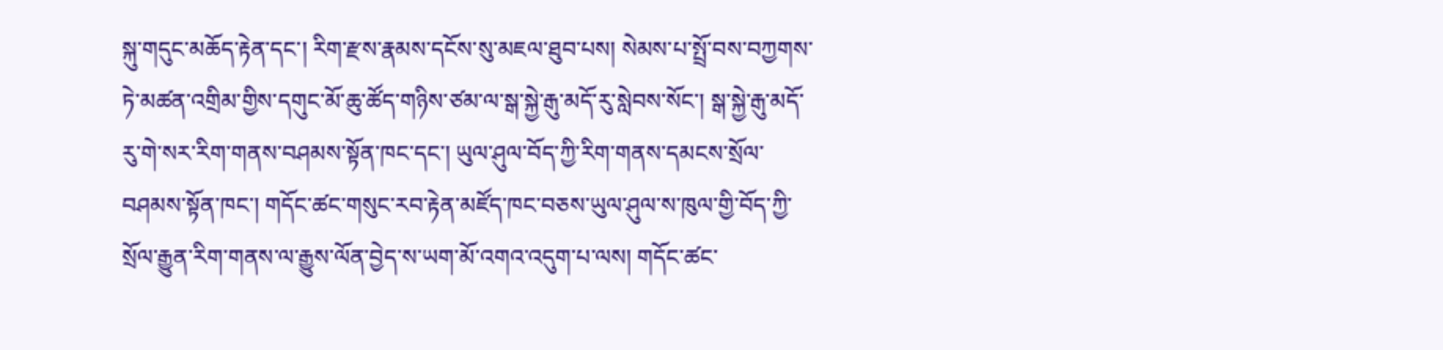སྐུ་གདུང་མཆོད་རྟེན་དང་། རིག་རྫས་རྣམས་དངོས་སུ་མཇལ་ཐུབ་པས། སེམས་པ་སྤྲོ་བས་བཀྱགས་ཏེ་མཚན་འགྲིམ་གྱིས་དགུང་མོ་ཆུ་ཚོད་གཉིས་ཙམ་ལ་སྒ་སྐྱེ་རྒུ་མདོ་རུ་སླེབས་སོང་། སྒ་སྐྱེ་རྒུ་མདོ་རུ་གེ་སར་རིག་གནས་བཤམས་སྟོན་ཁང་དང་། ཡུལ་ཤུལ་བོད་ཀྱི་རིག་གནས་དམངས་སྲོལ་བཤམས་སྟོན་ཁང་། གདོང་ཚང་གསུང་རབ་རྟེན་མཛོད་ཁང་བཅས་ཡུལ་ཤུལ་ས་ཁུལ་གྱི་བོད་ཀྱི་སྲོལ་རྒྱུན་རིག་གནས་ལ་རྒྱུས་ལོན་བྱེད་ས་ཡག་མོ་འགའ་འདུག་པ་ལས། གདོང་ཚང་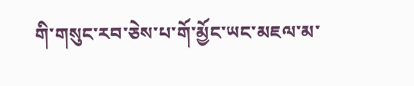གི་གསུང་རབ་ཅེས་པ་གོ་མྱོང་ཡང་མཇལ་མ་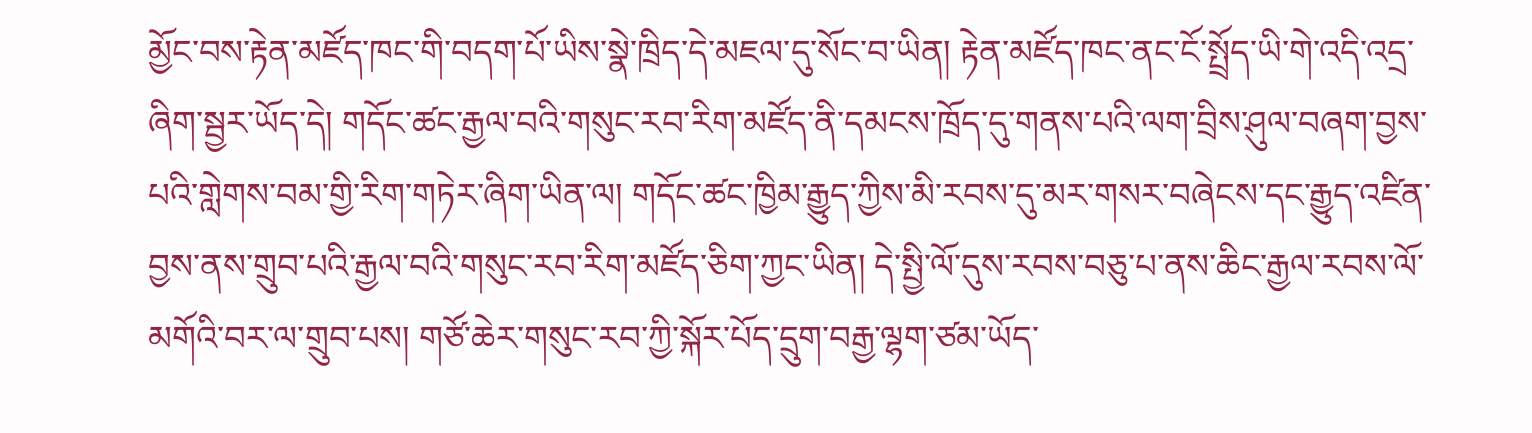མྱོང་བས་རྟེན་མཛོད་ཁང་གི་བདག་པོ་ཡིས་སྣེ་ཁྲིད་དེ་མཇལ་དུ་སོང་བ་ཡིན། རྟེན་མཛོད་ཁང་ནང་ངོ་སྤྲོད་ཡི་གེ་འདི་འདྲ་ཞིག་སྦྱར་ཡོད་དེ། གདོང་ཚང་རྒྱལ་བའི་གསུང་རབ་རིག་མཛོད་ནི་དམངས་ཁྲོད་དུ་གནས་པའི་ལག་བྲིས་ཤུལ་བཞག་བྱས་པའི་གླེགས་བམ་གྱི་རིག་གཏེར་ཞིག་ཡིན་ལ། གདོང་ཚང་ཁྱིམ་རྒྱུད་ཀྱིས་མི་རབས་དུ་མར་གསར་བཞེངས་དང་རྒྱུད་འཛིན་བྱས་ནས་གྲུབ་པའི་རྒྱལ་བའི་གསུང་རབ་རིག་མཛོད་ཅིག་ཀྱང་ཡིན། དེ་སྤྱི་ལོ་དུས་རབས་བཅུ་པ་ནས་ཆིང་རྒྱལ་རབས་ལོ་མགོའི་བར་ལ་གྲུབ་པས། གཙོ་ཆེར་གསུང་རབ་ཀྱི་སྐོར་པོད་དྲུག་བརྒྱ་ལྷག་ཙམ་ཡོད་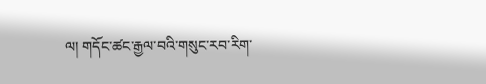ལ། གདོང་ཚང་རྒྱལ་བའི་གསུང་རབ་རིག་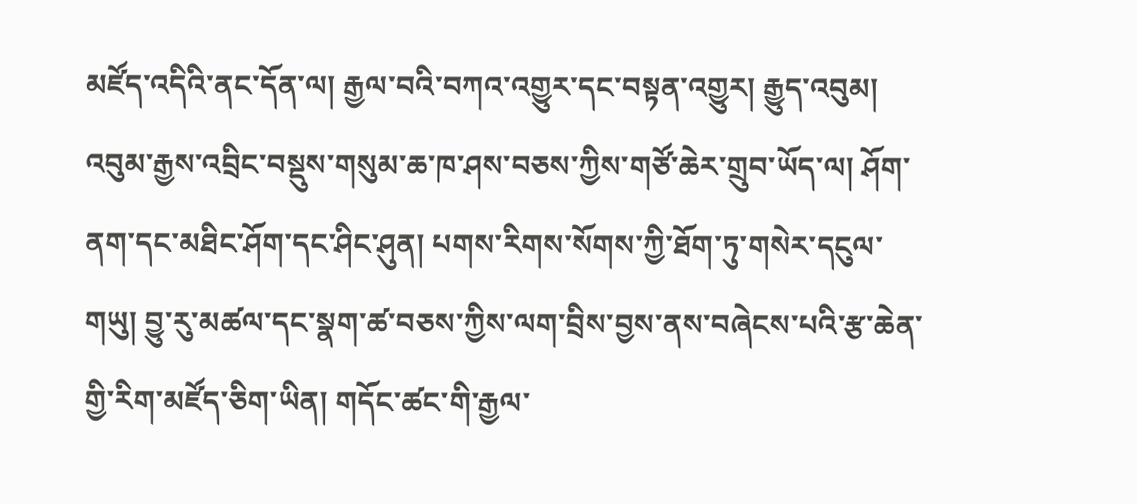མཛོད་འདིའི་ནང་དོན་ལ། རྒྱལ་བའི་བཀའ་འགྱུར་དང་བསྟན་འགྱུར། རྒྱུད་འབུམ། འབུམ་རྒྱས་འབྲིང་བསྡུས་གསུམ་ཆ་ཁ་ཤས་བཅས་ཀྱིས་གཙོ་ཆེར་གྲུབ་ཡོད་ལ། ཤོག་ནག་དང་མཐིང་ཤོག་དང་ཤིང་ཤུན། པགས་རིགས་སོགས་ཀྱི་ཐོག་ཏུ་གསེར་དངུལ་གཡུ། བྱུ་རུ་མཚལ་དང་སྣག་ཚ་བཅས་ཀྱིས་ལག་བྲིས་བྱས་ནས་བཞེངས་པའི་རྩ་ཆེན་གྱི་རིག་མཛོད་ཅིག་ཡིན། གདོང་ཚང་གི་རྒྱལ་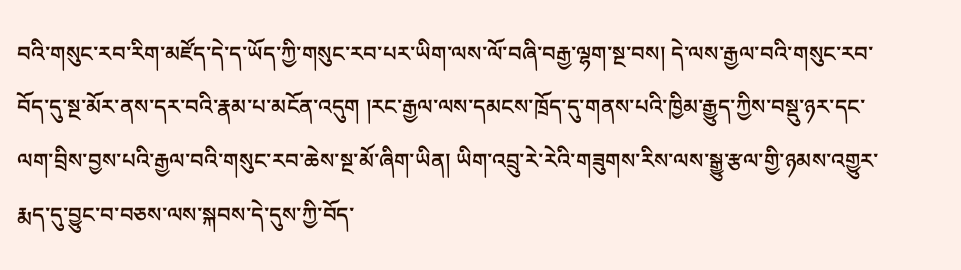བའི་གསུང་རབ་རིག་མཛོད་དེ་ད་ཡོད་ཀྱི་གསུང་རབ་པར་ཡིག་ལས་ལོ་བཞི་བརྒྱ་ལྷག་སྔ་བས། དེ་ལས་རྒྱལ་བའི་གསུང་རབ་བོད་དུ་སྔ་མོར་ནས་དར་བའི་རྣམ་པ་མངོན་འདུག །རང་རྒྱལ་ལས་དམངས་ཁྲོད་དུ་གནས་པའི་ཁྱིམ་རྒྱུད་ཀྱིས་བསྡུ་ཉར་དང་ལག་བྲིས་བྱས་པའི་རྒྱལ་བའི་གསུང་རབ་ཆེས་སྔ་མོ་ཞིག་ཡིན། ཡིག་འབྲུ་རེ་རེའི་གཟུགས་རིས་ལས་སྒྱུ་རྩལ་གྱི་ཉམས་འགྱུར་རྨད་དུ་བྱུང་བ་བཅས་ལས་སྐབས་དེ་དུས་ཀྱི་བོད་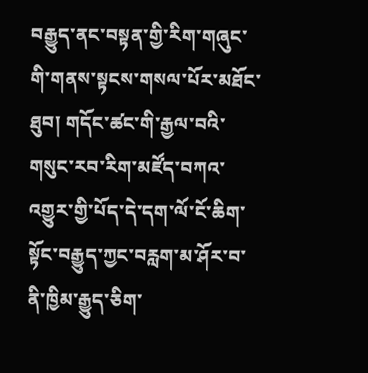བརྒྱུད་ནང་བསྟན་གྱི་རིག་གཞུང་གི་གནས་སྟངས་གསལ་པོར་མཐོང་ཐུབ། གདོང་ཚང་གི་རྒྱལ་བའི་གསུང་རབ་རིག་མཛོད་བཀའ་འགྱུར་གྱི་པོད་དེ་དག་ལོ་ངོ་ཆིག་སྟོང་བརྒྱུད་ཀྱང་བརླག་མ་ཤོར་བ་ནི་ཁྱིམ་རྒྱུད་ཅིག་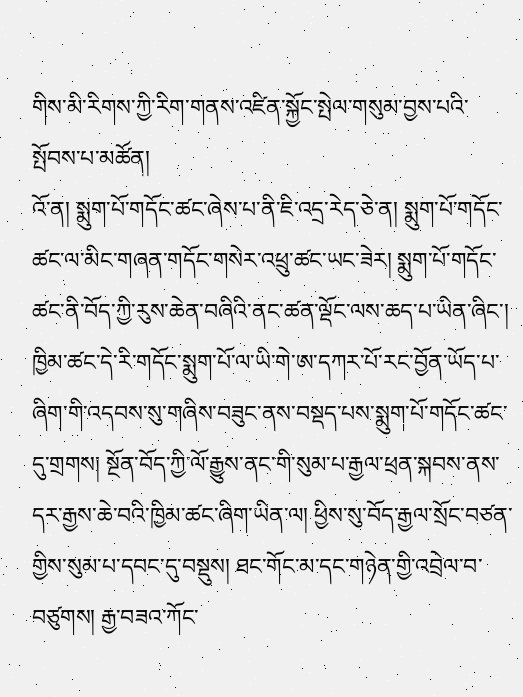གིས་མི་རིགས་ཀྱི་རིག་གནས་འཛིན་སྐྱོང་སྤེལ་གསུམ་བྱས་པའི་སྤོབས་པ་མཚོན།
འོ་ན། སྨུག་པོ་གདོང་ཚང་ཞེས་པ་ནི་ཇི་འདྲ་རེད་ཅེ་ན། སྨུག་པོ་གདོང་ཚང་ལ་མིང་གཞན་གདོང་གསེར་འཕྲུ་ཚང་ཡང་ཟེར། སྨུག་པོ་གདོང་ཚང་ནི་བོད་ཀྱི་རུས་ཆེན་བཞིའི་ནང་ཚན་ལྡོང་ལས་ཆད་པ་ཡིན་ཞིང་། ཁྱིམ་ཚང་དེ་རི་གདོང་སྨུག་པོ་ལ་ཡི་གེ་ཨ་དཀར་པོ་རང་བྱོན་ཡོད་པ་ཞིག་གི་འདབས་སུ་གཞིས་བཟུང་ནས་བསྡད་པས་སྨུག་པོ་གདོང་ཚང་དུ་གྲགས། སྔོན་བོད་ཀྱི་ལོ་རྒྱུས་ནང་གི་སུམ་པ་རྒྱལ་ཕྲན་སྐབས་ནས་དར་རྒྱས་ཆེ་བའི་ཁྱིམ་ཚང་ཞིག་ཡིན་ལ། ཕྱིས་སུ་བོད་རྒྱལ་སྲོང་བཙན་གྱིས་སུམ་པ་དབང་དུ་བསྡུས། ཐང་གོང་མ་དང་གཉེན་གྱི་འབྲེལ་བ་བཙུགས། རྒྱ་བཟའ་ཀོང་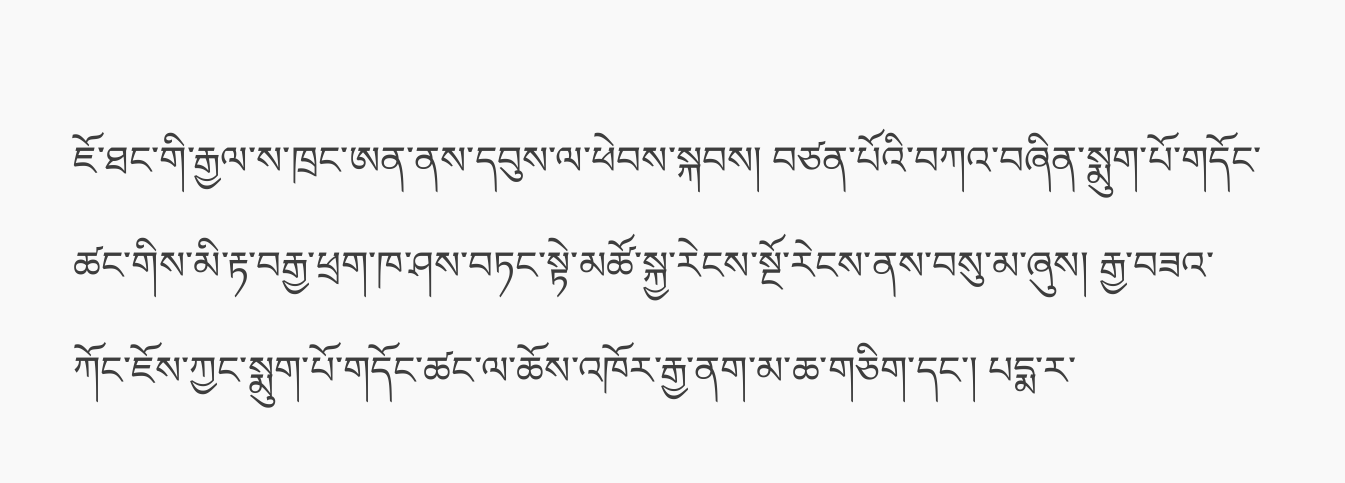ཇོ་ཐང་གི་རྒྱལ་ས་ཁྲང་ཨན་ནས་དབུས་ལ་ཕེབས་སྐབས། བཙན་པོའི་བཀའ་བཞིན་སྨུག་པོ་གདོང་ཚང་གིས་མི་རྟ་བརྒྱ་ཕྲག་ཁ་ཤས་བཏང་སྟེ་མཚོ་སྐྱ་རེངས་སྔོ་རེངས་ནས་བསུ་མ་ཞུས། རྒྱ་བཟའ་ཀོང་ཇོས་ཀྱང་སྨུག་པོ་གདོང་ཚང་ལ་ཆོས་འཁོར་རྒྱ་ནག་མ་ཆ་གཅིག་དང་། པདྨ་ར་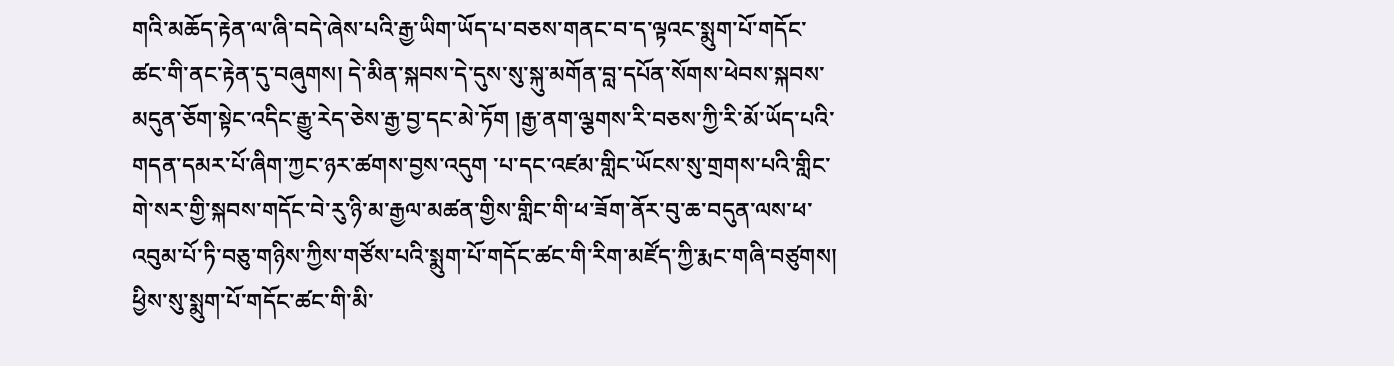གའི་མཆོད་རྟེན་ལ་ཞི་བདེ་ཞེས་པའི་རྒྱ་ཡིག་ཡོད་པ་བཅས་གནང་བ་ད་ལྟའང་སྨུག་པོ་གདོང་ཚང་གི་ནང་རྟེན་དུ་བཞུགས། དེ་མིན་སྐབས་དེ་དུས་སུ་སྐུ་མགོན་བླ་དཔོན་སོགས་ཕེབས་སྐབས་མདུན་ཅོག་སྟེང་འདིང་རྒྱུ་རེད་ཅེས་རྒྱ་བྱ་དང་མེ་ཏོག །རྒྱ་ནག་ལྕགས་རི་བཅས་ཀྱི་རི་མོ་ཡོད་པའི་གདན་དམར་པོ་ཞིག་ཀྱང་ཉར་ཚགས་བྱས་འདུག ་པ་དང་འཛམ་གླིང་ཡོངས་སུ་གྲགས་པའི་གླིང་གེ་སར་གྱི་སྐབས་གདོང་བེ་རུ་ཉི་མ་རྒྱལ་མཚན་གྱིས་གླིང་གི་ཕ་ཟོག་ནོར་བུ་ཆ་བདུན་ལས་ཕ་འབུམ་པོ་ཏི་བཅུ་གཉིས་ཀྱིས་གཙོས་པའི་སྨུག་པོ་གདོང་ཚང་གི་རིག་མཛོད་ཀྱི་རྨང་གཞི་བཙུགས། ཕྱིས་སུ་སྨུག་པོ་གདོང་ཚང་གི་མི་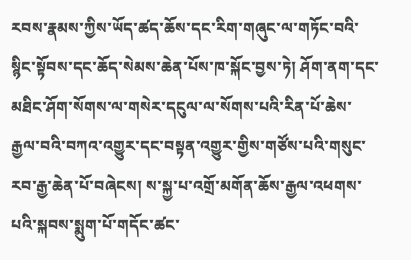རབས་རྣམས་ཀྱིས་ཡོད་ཚད་ཆོས་དང་རིག་གཞུང་ལ་གཏོང་བའི་སྙིང་སྟོབས་དང་ཆོད་སེམས་ཆེན་པོས་ཁ་སྐོང་བྱས་ཏེ། ཤོག་ནག་དང་མཐིང་ཤོག་སོགས་ལ་གསེར་དངུལ་ལ་སོགས་པའི་རིན་པོ་ཆེས་རྒྱལ་བའི་བཀའ་འགྱུར་དང་བསྟན་འགྱུར་གྱིས་གཙོས་པའི་གསུང་རབ་རྒྱ་ཆེན་པོ་བཞེངས། ས་སྐྱ་པ་འགྲོ་མགོན་ཆོས་རྒྱལ་འཕགས་པའི་སྐབས་སྨུག་པོ་གདོང་ཚང་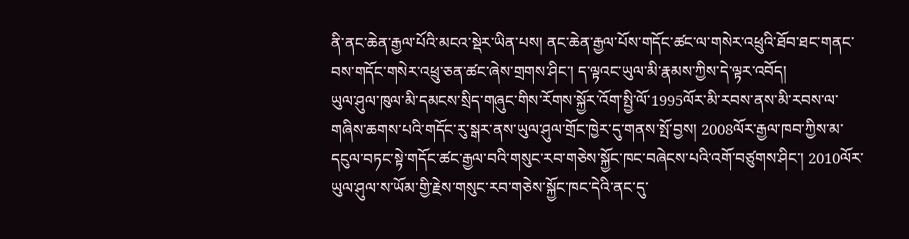ནི་ནང་ཆེན་རྒྱལ་པོའི་མངའ་སྡེར་ཡིན་པས། ནང་ཆེན་རྒྱལ་པོས་གདོང་ཚང་ལ་གསེར་འཕྲུའི་ཐོབ་ཐང་གནང་བས་གདོང་གསེར་འཕྲུ་ཅན་ཚང་ཞེས་གྲགས་ཤིང་། ད་ལྟའང་ཡུལ་མི་རྣམས་ཀྱིས་དེ་ལྟར་འབོད།
ཡུལ་ཤུལ་ཁུལ་མི་དམངས་སྲིད་གཞུང་གིས་རོགས་སྐྱོར་འོག་སྤྱི་ལོ་1995ལོར་མི་རབས་ནས་མི་རབས་ལ་གཞིས་ཆགས་པའི་གདོང་རུ་སྒར་ནས་ཡུལ་ཤུལ་གྲོང་ཁྱེར་དུ་གནས་སྤོ་བྱས། 2008ལོར་རྒྱལ་ཁབ་ཀྱིས་མ་དངུལ་བཏང་སྟེ་གདོང་ཚང་རྒྱལ་བའི་གསུང་རབ་གཅེས་སྐྱོང་ཁང་བཞེངས་པའི་འགོ་བཙུགས་ཤིང་། 2010ལོར་ཡུལ་ཤུལ་ས་ཡོམ་གྱི་རྗེས་གསུང་རབ་གཅེས་སྐྱོང་ཁང་དེའི་ནང་དུ་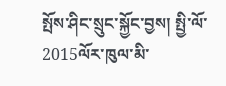སྤོས་ཤིང་སྲུང་སྐྱོང་བྱས། སྤྱི་ལོ་2015ལོར་ཁུལ་མི་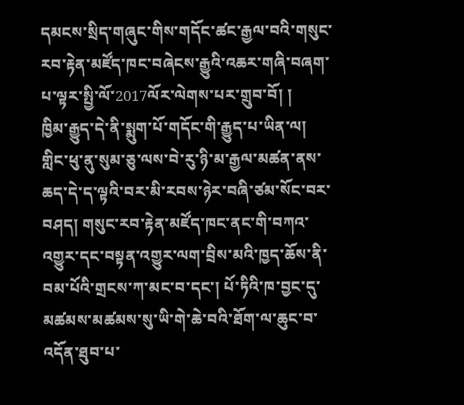དམངས་སྲིད་གཞུང་གིས་གདོང་ཚང་རྒྱལ་བའི་གསུང་རབ་རྟེན་མཛོད་ཁང་བཞེངས་རྒྱུའི་འཆར་གཞི་བཞག་པ་ལྟར་སྤྱི་ལོ་2017ལོར་ལེགས་པར་གྲུབ་བོ། །
ཁྱིམ་རྒྱུད་དེ་ནི་སྨུག་པོ་གདོང་གི་རྒྱུད་པ་ཡིན་ལ། གླིང་ཕུ་ནུ་སུམ་ཅུ་ལས་བེ་རུ་ཉི་མ་རྒྱལ་མཚན་ནས་ཆད་དེ་ད་ལྟའི་བར་མི་རབས་ཉེར་བཞི་ཙམ་སོང་བར་བཤད། གསུང་རབ་རྟེན་མཛོད་ཁང་ནང་གི་བཀའ་འགྱུར་དང་བསྟན་འགྱུར་ལག་བྲིས་མའི་ཁྱད་ཆོས་ནི་བམ་པོའི་གྲངས་ཀ་མང་བ་དང་། པོ་ཏིའི་ཁ་བྱང་དུ་མཚམས་མཚམས་སུ་ཡི་གེ་ཆེ་བའི་ཐོག་ལ་ཆུང་བ་འདོན་ཐུབ་པ་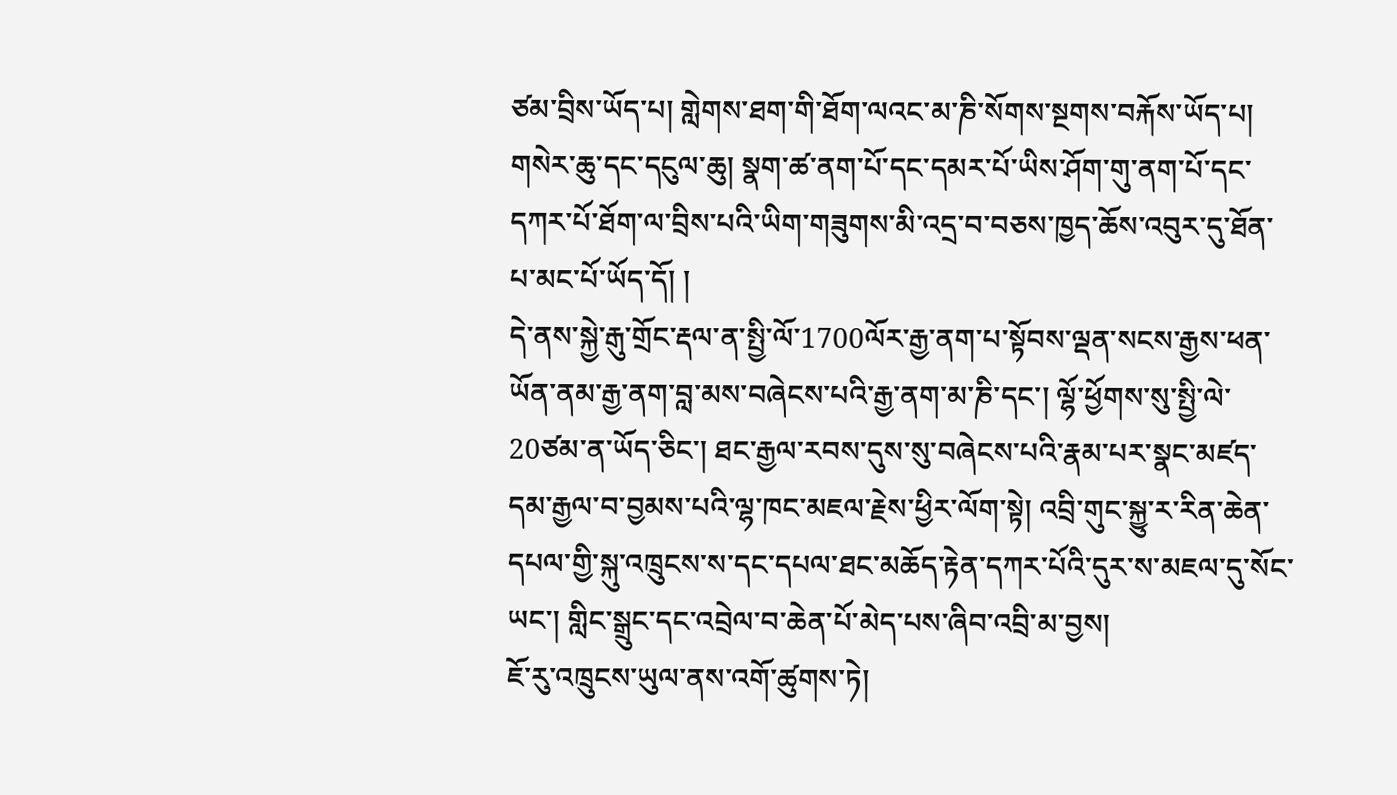ཙམ་བྲིས་ཡོད་པ། གླེགས་ཐག་གི་ཐོག་ལའང་མ་ཎི་སོགས་སྔགས་བརྐོས་ཡོད་པ། གསེར་ཆུ་དང་དངུལ་ཆུ། སྣག་ཚ་ནག་པོ་དང་དམར་པོ་ཡིས་ཤོག་གུ་ནག་པོ་དང་དཀར་པོ་ཐོག་ལ་བྲིས་པའི་ཡིག་གཟུགས་མི་འདྲ་བ་བཅས་ཁྱད་ཆོས་འབུར་དུ་ཐོན་པ་མང་པོ་ཡོད་དོ། །
དེ་ནས་སྐྱེ་རྒུ་གྲོང་རྡལ་ན་སྤྱི་ལོ་1700ལོར་རྒྱ་ནག་པ་སྟོབས་ལྡན་སངས་རྒྱས་ཕན་ཡོན་ནམ་རྒྱ་ནག་བླ་མས་བཞེངས་པའི་རྒྱ་ནག་མ་ཎི་དང་། ལྷོ་ཕྱོགས་སུ་སྤྱི་ལེ་20ཙམ་ན་ཡོད་ཅིང་། ཐང་རྒྱལ་རབས་དུས་སུ་བཞེངས་པའི་རྣམ་པར་སྣང་མཛད་དམ་རྒྱལ་བ་བྱམས་པའི་ལྷ་ཁང་མཇལ་རྗེས་ཕྱིར་ལོག་སྟེ། འབྲི་གུང་སྐྱུ་ར་རིན་ཆེན་དཔལ་གྱི་སྐུ་འཁྲུངས་ས་དང་དཔལ་ཐང་མཆོད་རྟེན་དཀར་པོའི་དུར་ས་མཇལ་དུ་སོང་ཡང་། གླིང་སྒྲུང་དང་འབྲེལ་བ་ཆེན་པོ་མེད་པས་ཞིབ་འབྲི་མ་བྱས།
ཇོ་རུ་འཁྲུངས་ཡུལ་ནས་འགོ་ཚུགས་ཏེ།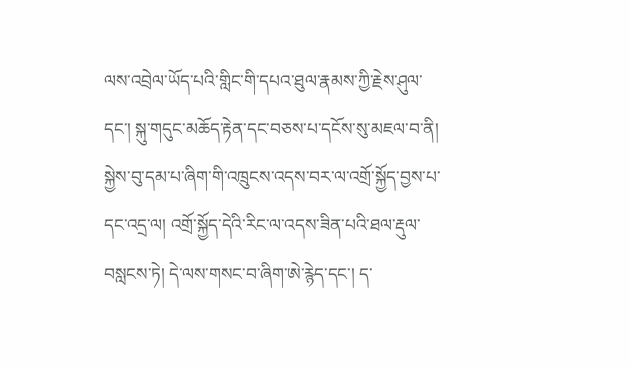ལས་འབྲེལ་ཡོད་པའི་གླིང་གི་དཔའ་ཐུལ་རྣམས་ཀྱི་རྗེས་ཤུལ་དང་། སྐུ་གདུང་མཆོད་རྟེན་དང་བཅས་པ་དངོས་སུ་མཇལ་བ་ནི། སྐྱེས་བུ་དམ་པ་ཞིག་གི་འཁྲུངས་འདས་བར་ལ་འགྲོ་སྐྱོད་བྱས་པ་དང་འདྲ་ལ། འགྲོ་སྐྱོད་དེའི་རིང་ལ་འདས་ཟིན་པའི་ཐལ་རྡུལ་བསླངས་ཏེ། དེ་ལས་གསང་བ་ཞིག་ཨེ་རྙེད་དང་། ད་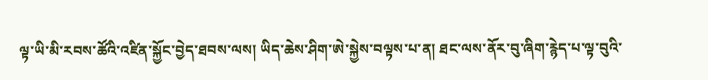ལྟ་ཡི་མི་རབས་ཚོའི་འཛིན་སྐྱོང་བྱེད་ཐབས་ལས། ཡིད་ཆེས་ཤིག་ཨེ་སྐྱེས་བལྟས་པ་ན། ཐང་ལས་ནོར་བུ་ཞིག་རྙེད་པ་ལྟ་བུའི་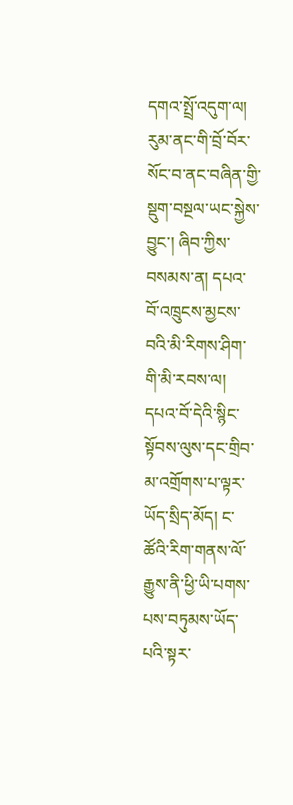དགའ་སྤྲོ་འདུག་ལ། རུམ་ནང་གི་བྲོ་བོར་སོང་བ་ནང་བཞིན་གྱི་སྡུག་བསྔལ་ཡང་སྐྱེས་བྱུང་། ཞིབ་ཀྱིས་བསམས་ན། དཔའ་བོ་འཁྲུངས་མྱངས་བའི་མི་རིགས་ཤིག་གི་མི་རབས་ལ། དཔའ་བོ་དེའི་སྙིང་སྟོབས་ལུས་དང་གྲིབ་མ་འགྲོགས་པ་ལྟར་ཡོད་སྲིད་མོད། ང་ཚོའི་རིག་གནས་ལོ་རྒྱུས་ནི་ཕྱི་ཡི་པགས་པས་བཏུམས་ཡོད་པའི་སྟར་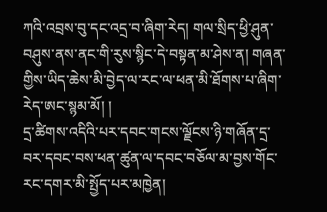ཀའི་འབྲས་བུ་དང་འདྲ་བ་ཞིག་རེད། གལ་སྲིད་ཕྱི་ཤུན་བཤུས་ནས་ནང་གི་རུས་སྙིང་དེ་བསྟན་མ་ཤེས་ན། གཞན་གྱིས་ཡིད་ཆེས་མི་བྱེད་ལ་རང་ལ་ཕན་མི་ཐོགས་པ་ཞིག་རེད་ཨང་སྙམ་མོ། །
དྲ་ཚིགས་འདིའི་པར་དབང་གངས་ལྗོངས་ཉི་གཞོན་དྲ་བར་དབང་བས་ཕན་ཚུན་ལ་དབང་བཅོལ་མ་བྱས་གོང་རང་དགར་མི་སྤྱོད་པར་མཁྱེན།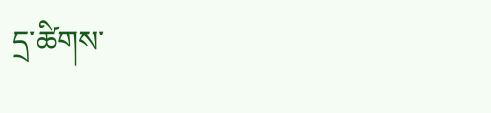དྲ་ཚིགས་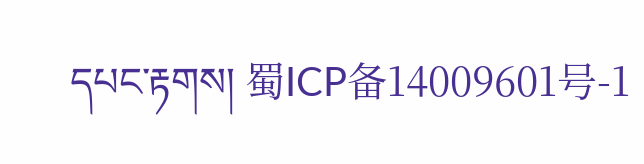དཔང་རྟགས། 蜀ICP备14009601号-1